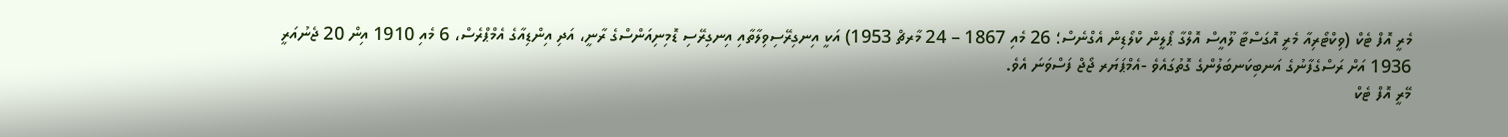މެރީ އޮފް ޓެކް (ވިކްޓޯރިއާ މެރީ އޮގަސްޓާ ލޫއީސް އޮލްގާ ޕޯލީން ކްލޯޑިން އެގްނެސް؛ 26 މެއި 1867 – 24 މާރޗް 1953) އަކީ އިނގިރޭސިވިލާތާއި އިނގިރޭސި ޑޮމިނިއަންސްގެ ރާނީ، އަދި އިންޑިއާގެ އެމްޕްރެސް، 6 މެއި 1910 އިން 20 ޖެނުއަރީ 1936 އަށް ރަސްގެފާނުގެ އަނބިކަނބަލުންގެ ގޮތުގައެވެ -އެމްޕަޔަރ ޖޯޖް ފަސްވަނަ އެވެ.
މޭރީ އޮފް ޓެކް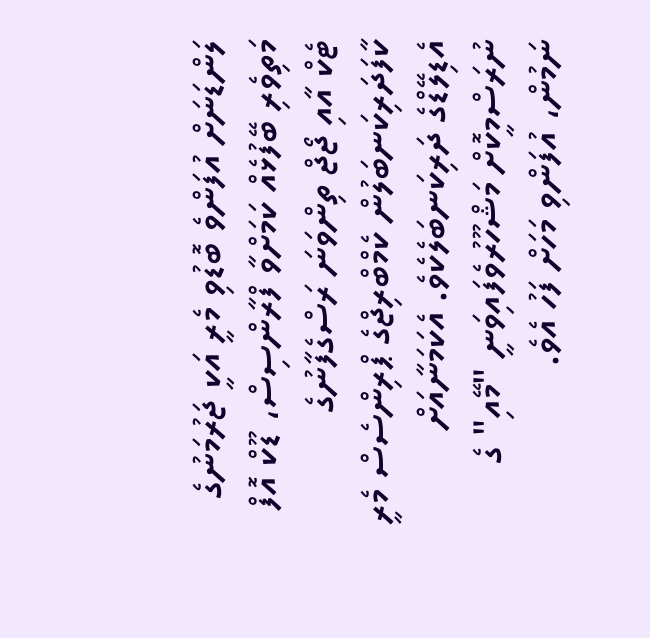ލަންޑަނަށް އުފަންވެ ބޮޑުވި މެރީ އަކީ ޖަރުމަނުގެ މަތިވެރި ބޭފުޅެއް ކަމަށްވާ ފްރާންސިސް، ޑޫކް އޮފް ޓެކް އާއި ޖޯޖް ތިންވަނަ ރަސްގެފާނުގެ ކާފަދަރިކަނބަލުން ކެމްބްރިޖްގެ ޕްރިންސެސް މެރީ އެޑިލޭޑްގެ ދަރިކަނބަލެކެވެ. އެކަމަނާއަށް ނުރަސްމީކޮށް މަޝްހޫރުވެފައިވަނީ "މޭއި" ގެ ނަމުން، އުފަންވި މަހަށް ފަހު އެވެ.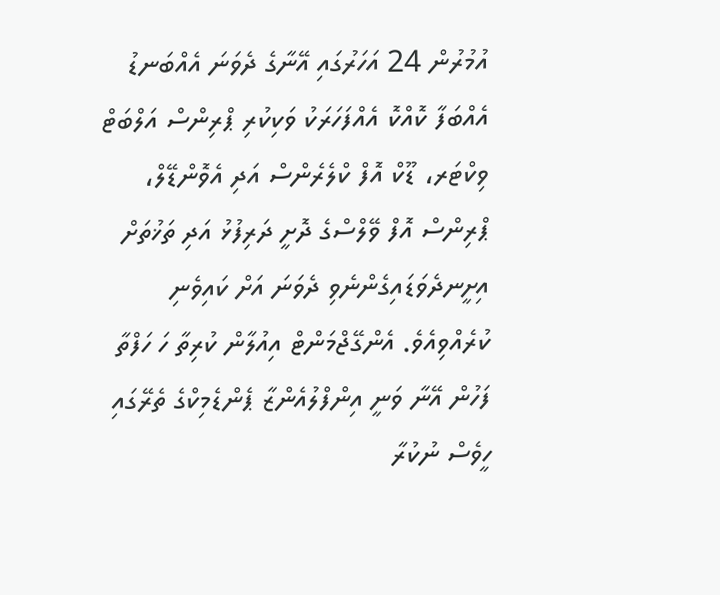އުމުރުން 24 އަހަރުގައި އޭނާގެ ދެވަނަ އެއްބަނޑު އެއްބަފާ ކޮއްކޮ އެއްފަހަރަކު ވަކިކުރި ޕްރިންސް އަލްބަޓް ވިކްޓަރ، ޑޫކް އޮފް ކްލެރެންސް އަދި އެވޮންޑޭލް، ޕްރިންސް އޮފް ވޭލްސްގެ ދޮށީ ދަރިފުޅު އަދި ތަޚުތަށް އިށީނދެވަޑައިގެންނެވި ދެވަނަ އަށް ކައިވެނި ކުރެއްވިއެވެ. އެންގޭޖްމަންޓް އިއުލާން ކުރިތާ ހަ ހަފްތާ ފަހުން އޭނާ ވަނީ އިންފްލުއެންޒާ ޕެންޑެމިކްގެ ތެރޭގައި ހީވެސް ނުކުރާ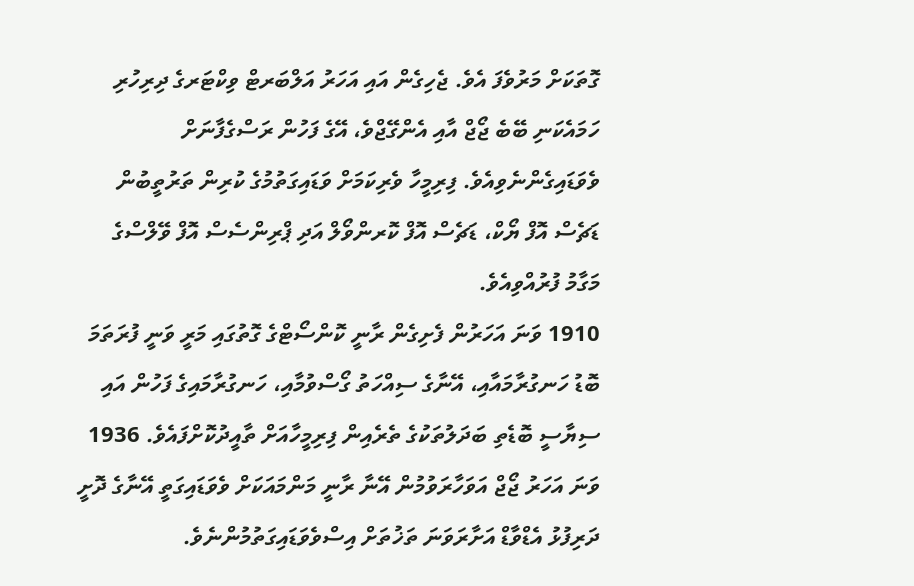ގޮތަކަށް މަރުވެފަ އެވެ. ޖެހިގެން އައި އަހަރު އަލްބަރޓް ވިކްޓަރގެ ދިރިހުރި ހަމައެކަނި ބޭބެ ޖޯޖް އާއި އެންގޭޖްވެ، އޭގެ ފަހުން ރަސްގެފާނަށް ވެވަޑައިގެންނެވިއެވެ. ފިރިމީހާ ވެރިކަމަށް ވަޑައިގަތުމުގެ ކުރިން ތަރުތީބުން ޑަޗެސް އޮފް ޔޯކް، ޑަޗެސް އޮފް ކޮރންވޯލް އަދި ޕްރިންސެސް އޮފް ވޭލްސްގެ މަގާމު ފުރުއްވިއެވެ.
1910 ވަނަ އަހަރުން ފެށިގެން ރާނީ ކޮންސޯޓްގެ ގޮތުގައި މަރީ ވަނީ ފުރަތަމަ ބޮޑު ހަނގުރާމައާއި، އޭނާގެ ސިއްހަތު ގޯސްވުމާއި، ހަނގުރާމައިގެ ފަހުން އައި ސިޔާސީ ބޮޑެތި ބަދަލުތަކުގެ ތެރެއިން ފިރިމީހާއަށް ތާއީދުކޮށްފައެވެ. 1936 ވަނަ އަހަރު ޖޯޖް އަވަހާރަވުމުން އޭނާ ރާނީ މަންމައަކަށް ވެވަޑައިގަތީ އޭނާގެ ދޮށީ ދަރިފުޅު އެޑްވާޑް އަށާރަވަނަ ތަޚުތަށް އިސްވެވަޑައިގަތުމުންނެވެ.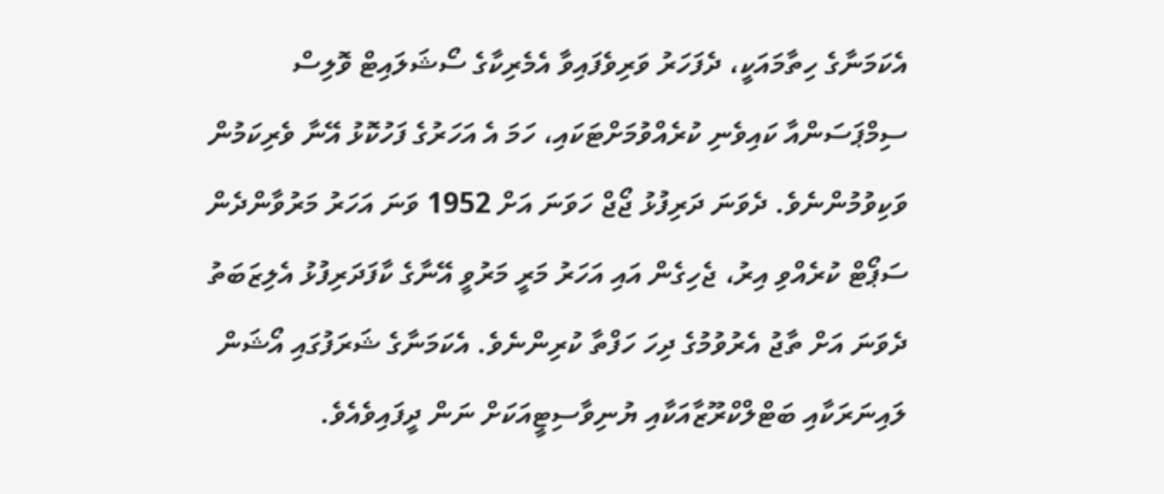އެކަމަނާގެ ހިތާމައަކީ، ދެފަހަރު ވަރިވެފައިވާ އެމެރިކާގެ ސޯޝަލައިޓް ވޮލިސް ސިމްޕަސަންއާ ކައިވެނި ކުރެއްވުމަށްޓަކައި، ހަމަ އެ އަހަރުގެ ފަހުކޮޅު އޭނާ ވެރިކަމުން ވަކިވުމުންނެވެ. ދެވަނަ ދަރިފުޅު ޖޯޖް ހަވަނަ އަށް 1952 ވަނަ އަހަރު މަރުވާންދެން ސަޕޯޓް ކުރެއްވި އިރު، ޖެހިގެން އައި އަހަރު މަރީ މަރުވީ އޭނާގެ ކާފަދަރިފުޅު އެލިޒަބަތު ދެވަނަ އަށް ތާޖު އެރުވުމުގެ ދިހަ ހަފްތާ ކުރިންނެވެ. އެކަމަނާގެ ޝަރަފުގައި އޯޝަން ލައިނަރަކާއި ބަޓްލްކްރޫޒާއަކާއި ޔުނިވާސިޓީއަކަށް ނަން ދީފައިވެއެވެ.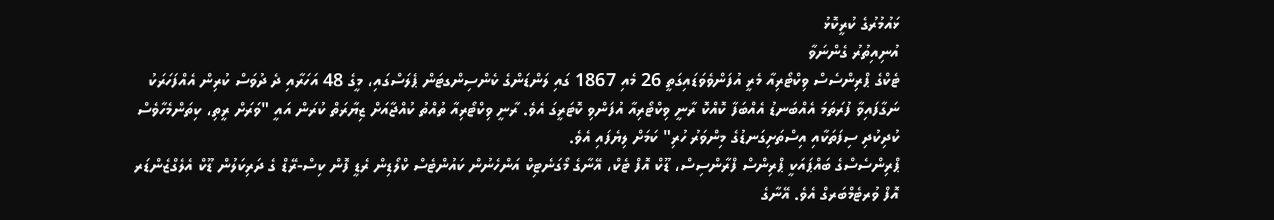ޅައުމުރުގެ ކުރީކޮޅު
އުނިއިތުރު ގެންނަވާ
ޓެކްގެ ޕްރިންސެސް ވިކްޓޯރިއާ މެރީ އުފަންވެވަޑައިގަތީ 26 މެއި 1867 ގައި ލަންޑަންގެ ކެންސިންގޓަން ޕެލަސްގައި، މީގެ 48 އަހަރާއި ދެ ދުވަސް ކުރިން އެއްފަހަރަކު ނަގާފައިވާ ފުރަތަމަ އެއްބަނޑު އެއްބަފާ ކޮއްކޮ ރާނީ ވިކްޓޯރިއާ އުފަންވި ކޮޓަރީގަ އެވެ. ރާނީ ވިކްޓޯރިއާ ތުއްތު ކުއްޖާއަށް ޒިޔާރަތް ކުރަން އައީ "ވަރަށް ރީތި، ކިތަންމެހާވެސް ކުދިކުދި ސިފަތަކާއި އިސްތަށިގަނޑުގެ މިންވަރު ހުރި" ކަމަށް ލިޔެފައި އެވެ.
ޕްރިންސެސްގެ ބައްޕައަކީ ޕްރިންސް ފްރާންސިސް، ޑޫކް އޮފް ޓެކް، އޭނާގެ މޯގަނެޓިކް އަންހެނުން ކައުންޓެސް ކްލޯޑިން ރެޑީ ފޮން ކިސް-ރޭޑް ގެ ދަރިކަލުން ޑޫކް އެލެގްޒެންޑަރ އޮފް ވުރޓެމްބަރގް އެވެ. އޭނާގެ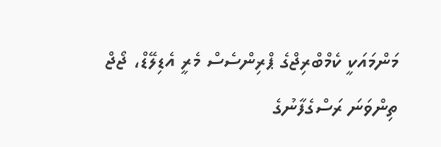މަންމައަކީ ކެމްބްރިޖްގެ ޕްރިންސެސް މެރީ އެޑިލޭޑް، ޖޯޖް ތިންވަނަ ރަސްގެފާނުގެ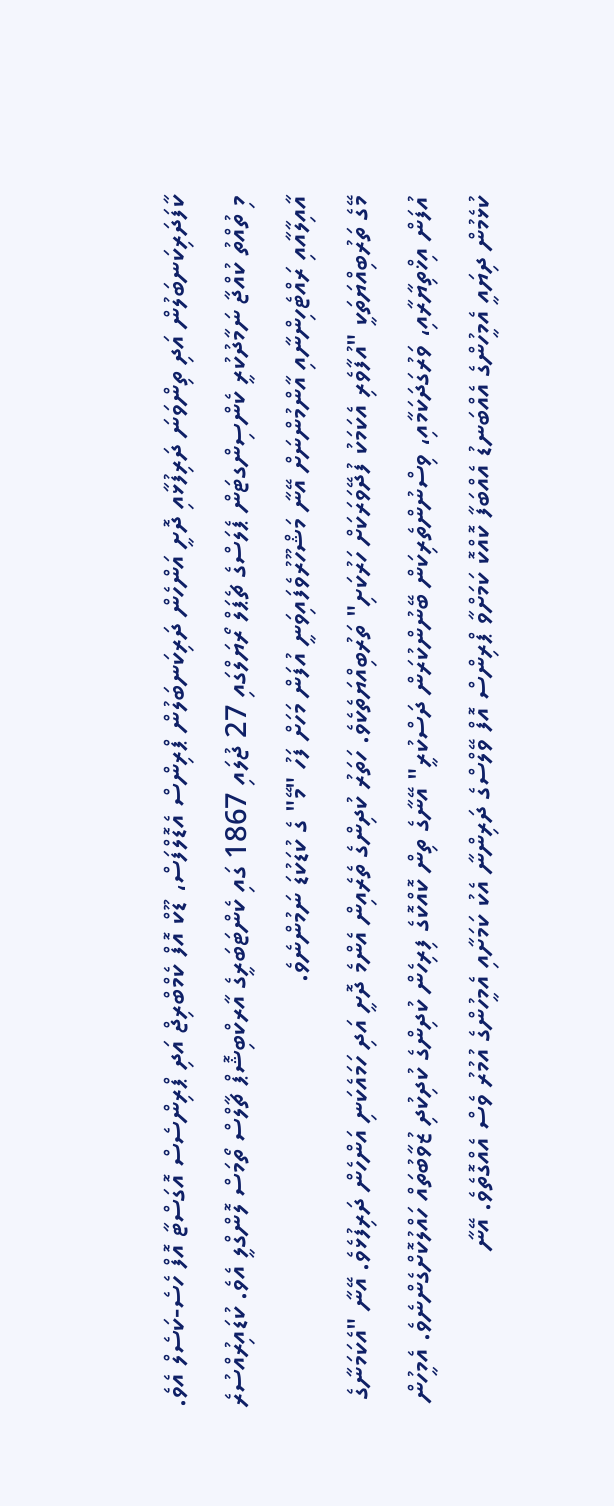ކާފަދަރިކަނބަލުން އަދި ތިންވަނަ ދަރިފުޅާއި ދޮށީ އަންހެން ދަރިކަނބަލުން ޕްރިންސް އެޑޮލްފަސް، ޑޫކް އޮފް ކެމްބްރިޖް އަދި ޕްރިންސެސް އޮގަސްޓާ އޮފް ހެސެ-ކަސެލް އެވެ. މި ތުއްތު ކުއްޖާ ނަމާދުކުރީ ކެންސިންގޓަން ޕެލަސްގެ ޗެޕަލް ރޯޔަލްގައި 27 ޖުލައި 1867 ގައި ކެންޓަބަރީގެ އާރކްބިޝޮޕް ޗާލްސް ތޯމަސް ލޮންގްލީ އެވެ. ކުޑައިރުއްސުރެ އާއިލާއާއި ރައްޓެހިންނާއި އާންމުންނަށް އޭނާ މަޝްހޫރުވެފައިވަނީ އުފަން މަހަށް ފަހު "މޭ" ގެ ކުޑަކުޑަ ނަމުންނެވެ.
މޭގެ ތަރުބިއްޔަތަކީ "އުފާވެރި އެކަމަކު ފުދޭވަރަކަށް ހަރުކަށި" ތަރުބިއްޔަތެކެވެ. ހަތަރު ކުދިންގެ ތެރެއިން އެންމެ ދޮށީ އަދި ހަމައެކަނި އަންހެން ދަރިފުޅެވެ. އޭނާ "އެކަމަނާގެ އުފަން އިޚްތިޔާރާއި، ވަރުގަދަކަމާއި، ވިސްނުންތެރިކަން ބޭނުންކުރަން ދަސްކުރީ" އޭނާގެ ތިން ކޮއްކޮގެ ފިރިހެން ކުދިންގެ ކުދިކުދި ޒުވާބުތައް ހައްލުކޮށްގެންނެވެ. އެމީހުން ކުޅެމުން ދިޔައީ އެމީހުންގެ އެއްބަނޑު އެއްބަފާ ކޮއްކޮ ކަމަށްވާ ޕްރިންސް އޮފް ވޭލްސްގެ ދަރިންނާ އެކު ކަމަށާއި އެމީހުންގެ އުމުރު ވެސް އެއްގޮތެވެ. އޭނާ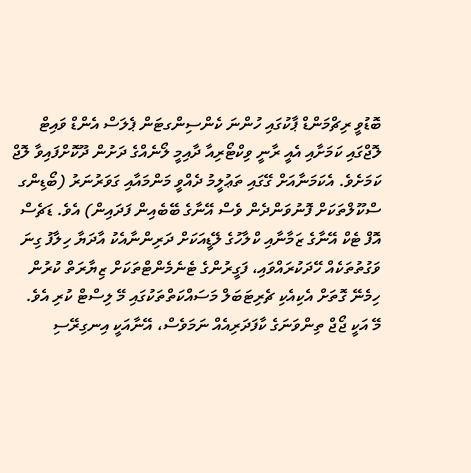ބޮޑުވީ ރިޗްމަންޑް ޕާކުގައި ހުންނަ ކެންސިންގޓަން ޕެލަސް އެންޑް ވައިޓް ލޮޖްގައި ކަމަށާއި އެއީ ރާނީ ވިކްޓޯރިއާ ދާއިމީ ލޯނެއްގެ ދަށުން ދޫކޮށްފައިވާ ލޮޖް ކަމަށެވެ. އެކަމަނާއަށް ގޭގައި ތަޢުލީމު ދެއްވީ މަންމައާއި ގަވަރުނަރު (ބޯޑިންގ ސްކޫލްތަކަށް ފޮނުވަންދެން ވެސް އޭނާގެ ބޭބެއިން ފަދައިން) އެވެ. ޑަޗެސް އޮފް ޓެކް އޭނާގެ ޒަމާނާއި ކްލާހުގެ ލޭޑީއަކަށް ދަރިންނާއެކު އާދަޔާ ހިލާފު ގިނަ ވަގުތުތަކެއް ހޭދަކުރައްވައި، ފަގީރުންގެ ޓެނެމެންޓްތަކަށް ޒިޔާރަތް ކުރުން ހިމެނޭ ގޮތަށް އެކިއެކި ޗެރިޓަބަލް މަސައްކަތްތަކުގައި މޭ ލިސްޓް ކުރި އެވެ.
މޭ އަކީ ޖޯޖް ތިންވަނަގެ ކާފަދަރިއެއް ނަމަވެސް، އޭނާއަކީ އިނގިރޭސި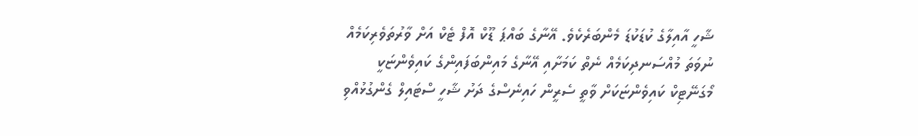ޝާހީ އާއިލާގެ ކުޑަކުޑަ މެންބަރެކެވެ. އޭނާގެ ބައްޕަ ޑޫކް އޮފް ޓެކް އަށް ވާރުތަވެރިކަމެއް ނުވަތަ މުއްސަނދިކަމެއް ނެތް ކަމަށާއި އޭނާގެ މައިންބަފައިންގެ ކައިވެންޏަކީ މޯގަނޭޓިކް ކައިވެންޏަކަށް ވާތީ ސެރީން ހައިނެސްގެ ދަށު ޝާހީ ސްޓައިލް ގެންގުޅުއްވި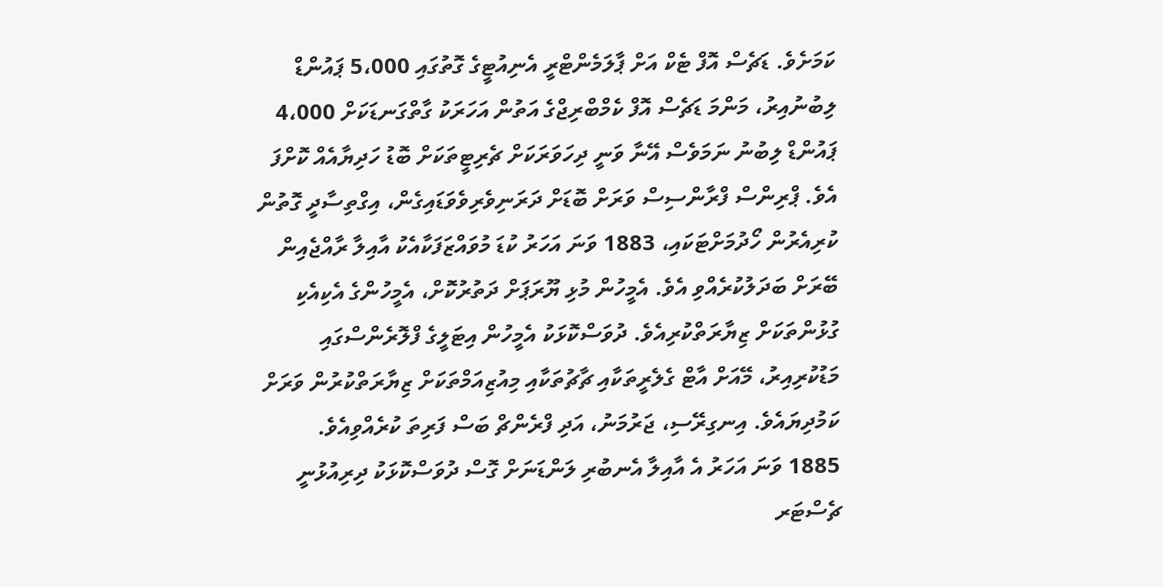ކަމަށެވެ. ޑަޗެސް އޮފް ޓެކް އަށް ޕާލަމެންޓްރީ އެނިއުޓީގެ ގޮތުގައި 5،000 ޕައުންޑް ލިބުނުއިރު، މަންމަ ޑަޗެސް އޮފް ކެމްބްރިޖްގެ އަތުން އަހަރަކު ގާތްގަނޑަކަށް 4،000 ޕައުންޑް ލިބުނު ނަމަވެސް އޭނާ ވަނީ ދިހަވަރަކަށް ޗެރިޓީތަކަށް ބޮޑު ހަދިޔާއެއް ކޮށްފަ އެވެ. ޕްރިންސް ފްރާންސިސް ވަރަށް ބޮޑަށް ދަރަނިވެރިވެވަޑައިގެން، އިގްތިސާދީ ގޮތުން ކުރިއެރުން ހޯދުމަށްޓަކައި، 1883 ވަނަ އަހަރު ކުޑަ މުވައްޒަފަކާއެކު އާއިލާ ރާއްޖެއިން ބޭރަށް ބަދަލުކުރެއްވި އެވެ. އެމީހުން މުޅި ޔޫރަޕަށް ދަތުރުކޮށް، އެމީހުންގެ އެކިއެކި ގުޅުންތަކަށް ޒިޔާރަތްކުރިއެވެ. ދުވަސްކޮޅަކު އެމީހުން އިޓަލީގެ ފްލޮރެންސްގައި މަޑުކުރިއިރު، މޭއަށް އާޓް ގެލެރީތަކާއި ޗާޗުތަކާއި މިއުޒިއަމްތަކަށް ޒިޔާރަތްކުރުން ވަރަށް ކަމުދިޔައެވެ. އިނގިރޭސި، ޖަރުމަނު، އަދި ފްރެންޗް ބަސް ފަރިތަ ކުރެއްވިއެވެ.
1885 ވަނަ އަހަރު އެ އާއިލާ އެނބުރި ލަންޑަނަށް ގޮސް ދުވަސްކޮޅަކު ދިރިއުޅުނީ ޗެސްޓަރ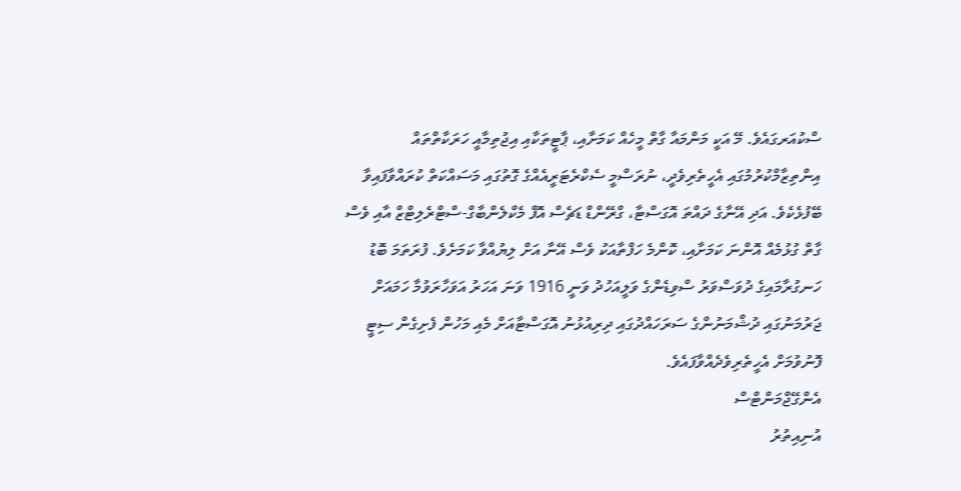ސްކުއަރގައެވެ. މޭ އަކީ މަންމައާ ގާތް މީހެއް ކަމަށާއި، ޕާޓީތަކާއި އިޖުތިމާއީ ހަރަކާތްތައް އިންތިޒާމްކުރުމުގައި އެހީތެރިވެދީ، ނުރަސްމީ ސެކްރެޓަރީއެއްގެ ގޮތުގައި މަސައްކަތް ކުރައްވާފައިވާ ބޭފުޅެކެވެ. އަދި އޭނާގެ ދައްތަ އޮގަސްޓާ، ގްރޭންޑް ޑަޗެސް އޮފް މެކްލެންބާގް-ސްޓްރެލިޓްޒް އާއި ވެސް ގާތް ގުޅުމެއް އޮންނަ ކަމަށާއި، ކޮންމެ ހަފްތާއަކު ވެސް އޭނާ އަށް ލިޔުއްވާ ކަމަށެވެ. ފުރަތަމަ ބޮޑު ހަނގުރާމައިގެ ދުވަސްވަރު ސްވިޑެންގެ ވަލީއަހުދު ވަނީ 1916 ވަނަ އަހަރު އަވަހާރަވުމާ ހަމައަށް ޖަރުމަނުގައި ދުޝްމަނުންގެ ސަރަހައްދުގައި ދިރިއުޅުނު އޮގަސްޓާއަށް މެއި މަހުން ފެށިގެން ސިޓީ ފޮނުވުމަށް އެހީތެރިވެދެއްވާފައެވެ.
އެންގޭޖްމަންޓްސް
އުނިއިތުރު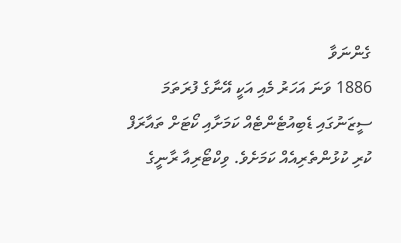ގެންނަވާ
1886 ވަނަ އަހަރު މެއި އަކީ އޭނާގެ ފުރަތަމަ ސީޒަނުގައި ޑެބިއުޓެންޓެއް ކަމަށާއި ކޯޓަށް ތައާރަފް ކުރި ކުޅުންތެރިއެއް ކަމަށެވެ. ވިކްޓޯރިއާ ރާނީގެ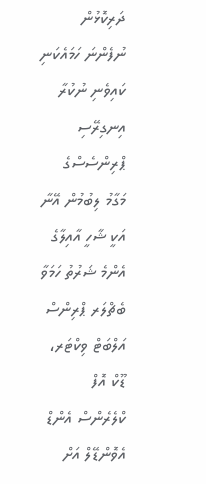ދަރިކޮޅުން ނުފެންނަ ހަމައެކަނި ކައިވެނި ނުކުރާ އިނގިރޭސި ޕްރިންސެސްގެ މަގާމު ލިބުމުން އޭނާ އަކީ ޝާހީ އާއިލާގެ އެންމެ ޝަރުތު ހަމަވާ ބެޗްލަރ ޕްރިންސް އަލްބަޓް ވިކްޓަރ، ޑޫކް އޮފް ކްލެރެންސް އެންޑް އެވޮންޑޭލް އަށް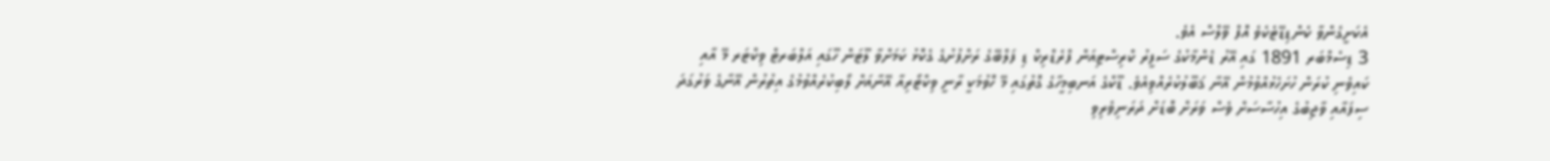އެކަށީގެންވާ ކެންޑިޑޭޓެކެވެ އޮފް ވޭލްސް އެވެ.
3 ޑިސެމްބަރ 1891 ގައި އޭރު ޑެންމާކުގެ ސަފީރު ކްރިސްޓިއަން ފްރެޑްރިކް ޑި ފަލްބޭގެ ރަށްފުށުގެ ގެކޮޅު ކަމަށްވާ ލޫޓަން ހޫގައި އަލްބަރޓް ވިކްޓަރ މޭ އާއި ކައިވެނި ކުރަން ހުށަހެޅުއްވުމުން އޭނާ ޤަބޫލުކުރެއްވިއެވެ. ޑޫކްގެ އަނބިމީހާގެ ގޮތުގައި މޭ ހޮވުމަކީ ރާނީ ވިކްޓޯރިއާ އޭނާއަށް ލޯބިކުރެއްވުމުގެ އިތުރުން އޭނާގެ ވަރުގަދަ ސިފައާއި ވާޖިބުގެ އިހުސާސަށް ވެސް ވަރަށް ބޮޑަށް ދަރަނިވެރިވި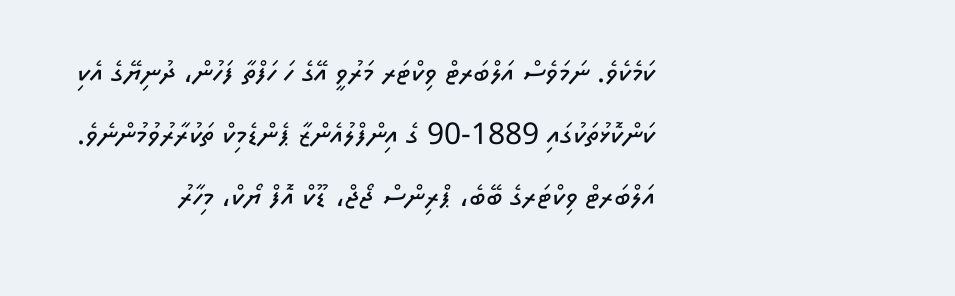ކަމެކެވެ. ނަމަވެސް އަލްބަރޓް ވިކްޓަރ މަރުވީ އޭގެ ހަ ހަފްތާ ފަހުން، ދުނިޔޭގެ އެކި ކަންކޮޅުތަކުގައި 1889-90 ގެ އިންފްލުއެންޒާ ޕެންޑެމިކް ތަކުރާރުވުމުންނެވެ.
އަލްބަރޓް ވިކްޓަރގެ ބޭބެ، ޕްރިންސް ޖޯޖް، ޑޫކް އޮފް ޔޯކް، މިހާރު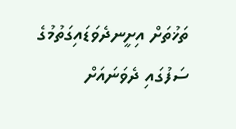ތަޚުތަށް އިށީނދެވަޑައިގަތުމުގެ ސަފުގައި ދެވަނައަށް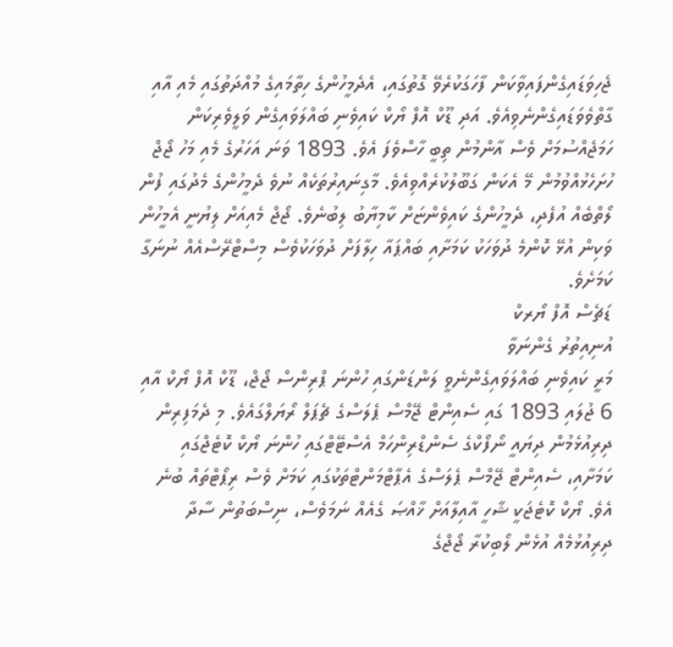ޖެހިވަޑައިގެންފައިވާކަން ފާހަގަކުރެވޭ ގޮތުގައި، އެދެމީހުންގެ ހިތާމައިގެ މުއްދަތުގައި މެއި އާއި ގާތްވެވަޑައިގެންނެވިއެވެ. އަދި ޑޫކް އޮފް ޔޯކް ކައިވެނި ބައްލަވައިގެން ވަލީވެރިކަން ހަމަޖެއްސުމަށް ވެސް އާންމުން ތިބީ ހާސްވެފަ އެވެ. 1893 ވަނަ އަހަރުގެ މެއި މަހު ޖޯޖް ހުށަހެޅުއްވުމުން މޭ އެކަން ގަބޫލުކުރެއްވިއެވެ. މާގިނައިރުތަކެއް ނުވެ ދެމީހުންގެ މެދުގައި ފުން ލޯތްބެއް އުފެދި، ދެމީހުންގެ ކައިވެންޏަށް ކާމިޔާބު ލިބުނެވެ. ޖޯޖް މެއިއަށް ލިޔުނީ އެމީހުން ވަކިން އުޅޭ ކޮންމެ ދުވަހަކު ކަމަށާއި ބައްޕައާ ހިލާފަށް ދުވަހަކުވެސް މިސްޓްރޭސްއެއް ނުނަގާ ކަމަށެވެ.
ޑަޗެސް އޮފް ޔޯރކް
އުނިއިތުރު ގެންނަވާ
މަރީ ކައިވެނި ބައްލަވައިގެންނެވީ ލަންޑަންގައި ހުންނަ ޕްރިންސް ޖޯޖް، ޑޫކް އޮފް ޔޯކް އާއި 6 ޖުލައި 1893 ގައި ސެއިންޓް ޖޭމްސް ޕެލަސްގެ ޗެޕަލް ރޯޔަލްގައެވެ. މި ދެމަފިރިން ދިރިއުޅެމުން ދިޔައީ ނޯފޯކްގެ ސެންޑްރިންހަމް އެސްޓޭޓްގައި ހުންނަ ޔޯކް ކޮޓެޖްގައި ކަމަށާއި، ސެއިންޓް ޖޭމްސް ޕެލަސްގެ އެޕާޓްމަންޓްތަކުގައި ކަމަށް ވެސް ރިޕޯޓްތައް ބުނެ އެވެ. ޔޯކް ކޮޓެޖަކީ ޝާހީ އާއިލާއަށް ޚާއްޞަ ގެއެއް ނަމަވެސް، ނިސްބަތުން ސާދާ ދިރިއުޅުމެއް އުޅެން ލޯބިކުރާ ޖޯޖްގެ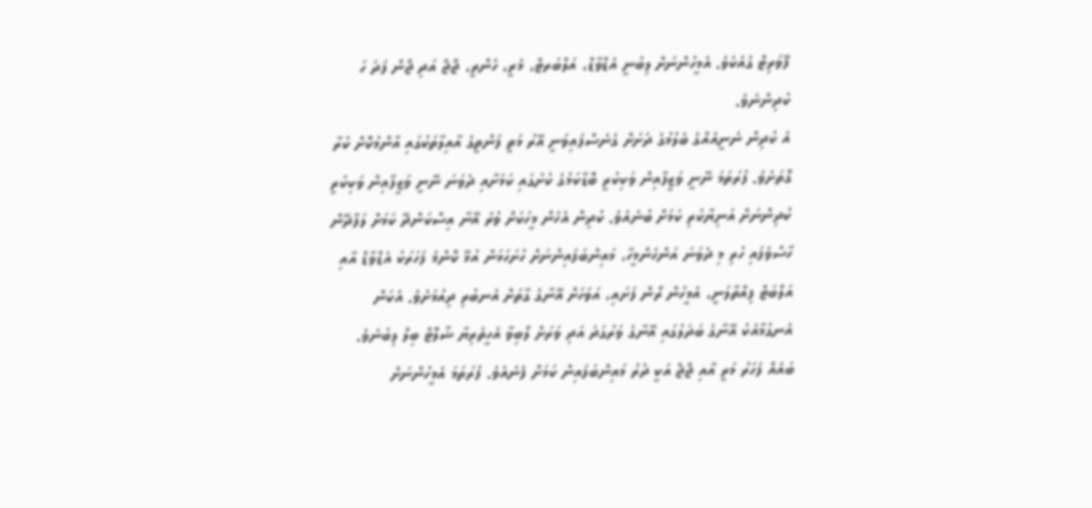ފޭވަރިޓް ގެއެކެވެ. އެމީހުންނަށް ލިބުނީ އެޑްވާޑް، އަލްބަރޓް، މެރީ، ހެންރީ، ޖޯޖް އަދި ޖޯން ފަދަ ހަ ކުދިންނެވެ.
އެ ކުދިން ނެނީއެއްގެ ބެލުމުގެ ދަށަށް ގެނެސްފައިވަނީ އޭރު މަތީ ފަންތީގެ އާއިލާތަކުގައި އާންމުކޮށް ކުރާ ގޮތަށެވެ. ފުރަތަމަ ނޭނީ ވަޒީފާއިން ވަކިކުރީ ބޮޑާކަމުގެ ކުށުގައި ކަމަށާއި ދެވަނަ ނޭނީ ވަޒީފާއިން ވަކިކުރީ ކުދިންނަށް އަނިޔާކުރި ކަމަށް ބުނެއެވެ. ކުދިން އެހެން މީހަކަށް ވުރެ އޭނާ އިސްކަންދޭ ކަމަށް ލަފާދޭން ހާސްވެފައި ހުރި މި ދެވަނަ އަންހެންމީހާ، މައިންބަފައިންނަށް ހުށަހަޅަން އުޅޭ ކޮންމެ ފަހަރަކު އެޑްވާޑް އާއި އަލްބަޓް ފިއްތާލަނީ، އެމީހުން ރޯން ފަށައި، އަވަހަށް އޭނާގެ ގާތަށް އެނބުރި ދިއުމަށެވެ. އެކަން އެނގުމާއެކު އޭނާގެ ބަދަލުގައި އޭނާގެ ވަރުގަދަ އަދި ވަރަށް ލޯބިވާ އެހީތެރިޔާ ޝާލޮޓް ބިލް ލިބުނެވެ.
ބައެއް ފަހަރު މަރީ އާއި ޖޯޖް އަކީ ދުރު މައިންބަފައިން ކަމަށް ފެނެއެވެ. ފުރަތަމަ އެމީހުންނަށް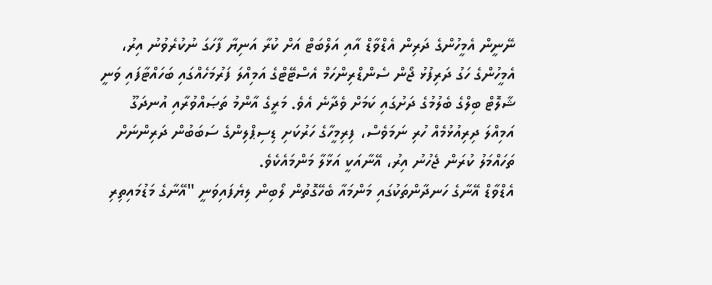ނޭނީން އެމީހުންގެ ދަރިން އެޑްވާޑް އާއި އަލްބަޓް އަށް ކުރާ އަނިޔާ ފާހަގަ ނުކުރެވުނު އިރު، އެމީހުންގެ ހަގު ދަރިފުޅު ޖޯން ސެންޑްރިންހަމް އެސްޓޭޓްގެ އަމިއްލަ ފަރުމަހެއްގައި ބަހައްޓާފައި ވަނީ ޝާލޮޓް ބިލްގެ ބެލުމުގެ ދަށުގައި ކަމަށް ވެދާނެ އެވެ. މަރީގެ އާންމު ތަޞައްވުރާއި އުނދަގޫ އަމިއްލަ ދިރިއުޅުމެއް ހުރި ނަމަވެސް، ފިރިމީހާގެ ހަރުކަށި ޑިސިޕްލިންގެ ސަބަބުން ދަރިންނަށް ތަހައްމަލު ކުރަން ޖެހުނު އިރު، އޭނާއަކީ އަޅާލާ މަންމައެކެވެ.
އެޑްވާޑް އޭނާގެ ހަނދާންތަކުގައި މަންމައާ ބެހޭގޮތުން ލޯބިން ލިޔެފައިވަނީ "އޭނާގެ މަޑުމައިތިރި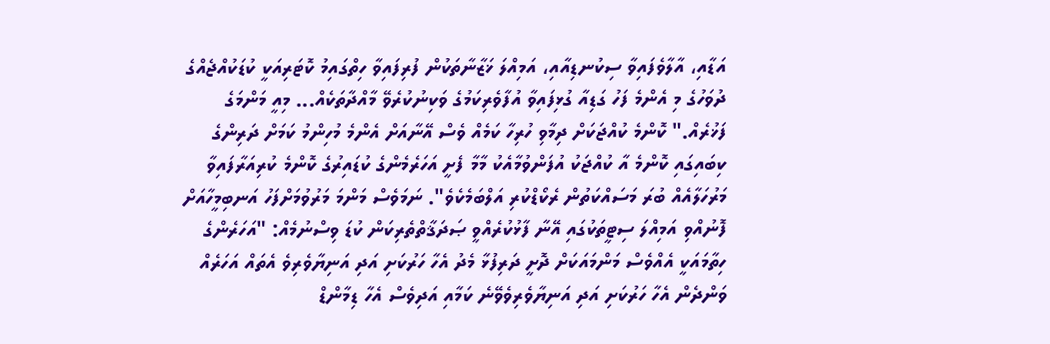އަޑާއި، އާލާވެފައިވާ ސިކުނޑިއާއި، އަމިއްލަ ޚަޒާނާތަކުން ފުރިފައިވާ ހިތްގައިމު ކޮޓަރިއަކީ ކުޑަކުއްޖެއްގެ ދުވަހުގެ މި އެންމެ ފަހު ގަޑިއާ ގުޅިފައިވާ އުފާވެރިކަމުގެ ވަކިނުކުރެވޭ މާއްދާތަކެއް... މިއީ މަންމަގެ ފަޚުރެއް." ކޮންމެ ކުއްޖަކަށް ދިމާވި ހުރިހާ ކަމެއް ވެސް އޭނާއަށް އެންމެ މުހިންމު ކަމަށް ދަރިންގެ ކިބައިގައި ކޮންމެ އާ ކުއްޖަކު އުފަންވުމާއެކު މާމާ ފެށީ އަހަރެމެންގެ ކުޑައިރުގެ ކޮންމެ ކުރިއަރާފައިވާ މަރުހަލާއެއް ބުރަ މަސައްކަތުން ރެކޯޑްކުރި އަލްބަމެކެވެ". ނަމަވެސް މަންމަ މަރުވުމަށްފަހު އަނބިމީހާއަށް ފޮނުއްވި އަމިއްލަ ސިޓީތަކުގައި އޭނާ ފާޅުކުރެއްވީ ޞަދަޤާތްތެރިކަން ކުޑަ ވިސްނުމެއް: "އަހަރެންގެ ހިތާމައަކީ އެއްވެސް މަންމައަކަށް ދޮށީ ދަރިފުޅާ މެދު އެހާ ހަރުކަށި އަދި އަނިޔާވެރިވެ އެތައް އަހަރެއް ވަންދެން އެހާ ހަރުކަށި އަދި އަނިޔާވެރިވެވޭނެ ކަމާއި އަދިވެސް އެހާ ޑިމާންޑް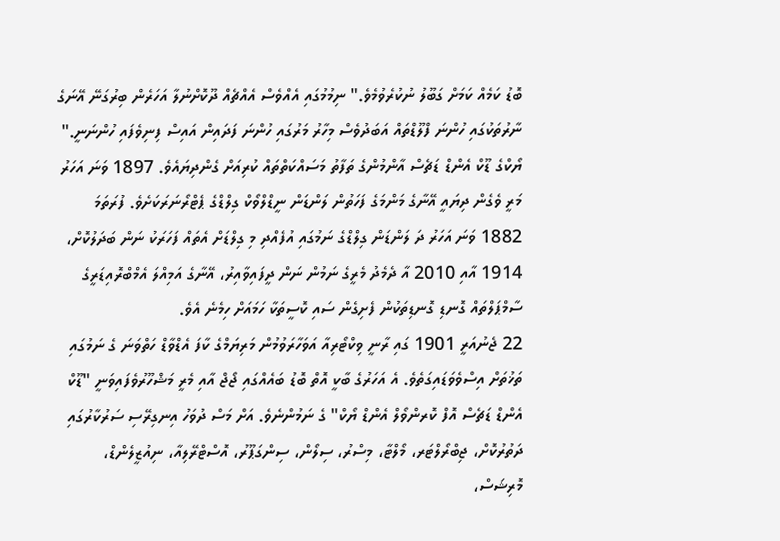ބޮޑު ކަމެއް ކަމަށް ގަބޫލު ނުކުރެވުމެވެ." ނިމުމުގައި އެއްވެސް އެއްޗެއް ދޫކޮށްނުލާ އަހަރެން ބިރުގަނޭ އޭނަގެ ނާރުތަކުގައި ހުންނަ ފްލޫޑްތައް އަބަދުވެސް މިހާރު މަރުގައި ހުންނަ ފަދައިން އައިސް ފިނިވެފައި ހުންނަނީ."
ޔޯކްގެ ޑޫކް އެންޑް ޑަޗެސް އާންމުންގެ ތަފާތު މަސައްކަތްތައް ކުރިއަށް ގެންދިޔައެވެ. 1897 ވަނަ އަހަރު މަރީ ވެގެން ދިޔައީ އޭނާގެ މަންމަގެ ފަހަތުން ލަންޑަން ނީޑްލްވޯކް ގިލްޑްގެ ޕެޓްރޯނަރަކަށެވެ. ފުރަތަމަ 1882 ވަނަ އަހަރު ދަ ލަންޑަން ގިލްޑްގެ ނަމުގައި އުފެއްދި މި ގިލްޑަށް އެތައް ފަހަރަކު ނަން ބަދަލުކޮށް، 1914 އާއި 2010 އާ ދެމެދު މެރީގެ ނަމުން ނަން ދީފައިވާއިރު، އޭނާގެ އަމިއްލަ އެމްބްރޮއިޑަރީގެ ސާމްޕަލްތައް ގޮނޑި ގޮނޑިތަކުން ފެށިގެން ސައި ކޮސީތަކާ ހަމައަށް ހިމެނެ އެވެ.
22 ޖެނުއަރީ 1901 ގައި ރާނީ ވިކްޓޯރިއާ އަވަހާރަވުމުން މަރިޔަމްގެ ކާފަ އެޑްވާޑް ހަތްވަނަ ގެ ނަމުގައި ތަޚުތަށް އިސްވެވަޑައިގަތެވެ. އެ އަހަރުގެ ބާކީ އޮތް ބޮޑު ބައެއްގައި ޖޯޖް އާއި މެރީ މަޝްހޫރުވެފައިވަނީ "ޑޫކް އެންޑް ޑަޗެސް އޮފް ކޮރންވޯލް އެންޑް ޔޯކް" ގެ ނަމުންނެވެ. އަށް މަސް ދުވަހު އިނގިރޭސި ސަރުކާރުގައި ދަތުރުކޮށް، ޖިބްރޯލްޓަރ، މޯލްޓާ، މިސްރު، ސިލޯން، ސިންގަޕޫރު، އޮސްޓްރޭލިއާ، ނިއުޒީލެންޑް، މޮރިޝަސް،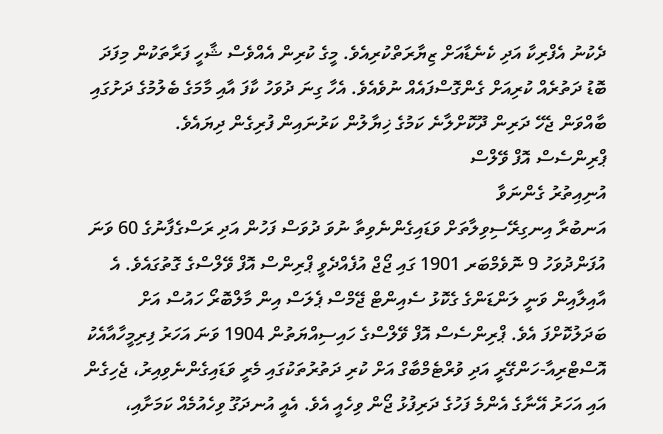ދެކުނު އެފްރިކާ އަދި ކެނެޑާއަށް ޒިޔާރަތްކުރިއެވެ. މީގެ ކުރިން އެއްވެސް ޝާހީ ފަރާތަކުން މިފަދަ ބޮޑު ދަތުރެއް ކުރިއަށް ގެންގޮސްފައެއް ނުވެއެވެ. އެހާ ގިނަ ދުވަހު ކާފަ އާއި މާމަގެ ބެލުމުގެ ދަށުގައި ބާއްވަން ޖެހޭ ދަރިން ދޫކޮށްލާނެ ކަމުގެ ޚިޔާލުން ކަރުނައިން ފުރިގެން ދިޔައެވެ.
ޕްރިންސެސް އޮފް ވޭލްސް
އުނިއިތުރު ގެންނަވާ
އަނބުރާ އިނގިރޭސިވިލާތަށް ވަޑައިގެންނެވިތާ ނުވަ ދުވަސް ފަހުން އަދި ރަސްގެފާނުގެ 60 ވަނަ އުފަންދުވަހު 9 ނޮވެމްބަރ 1901 ގައި ޖޯޖް އުފެއްދެވީ ޕްރިންސް އޮފް ވޭލްސްގެ ގޮތުގައެވެ. އެ އާއިލާއިން ވަނީ ލަންޑަންގެ ގެކޮޅު ސެއިންޓް ޖޭމްސް ޕެލަސް އިން މާލްބޮރޯ ހައުސް އަށް ބަދަލުކޮށްފަ އެވެ. ޕްރިންސެސް އޮފް ވޭލްސްގެ ހައިސިއްޔަތުން 1904 ވަނަ އަހަރު ފިރިމީހާއާއެކު އޮސްޓްރިއާ-ހަންގޭރީ އަދި ވުރްޓެމްބާގް އަށް ކުރި ދަތުރުތަކުގައި މެރީ ވަޑައިގެންނެވިއިރު، ޖެހިގެން އައި އަހަރު އޭނާގެ އެންމެ ފަހުގެ ދަރިފުޅު ޖޯން ވިހެއީ އެވެ. އެއީ އުނދަގޫ ވިހެއުމެއް ކަމަށާއި،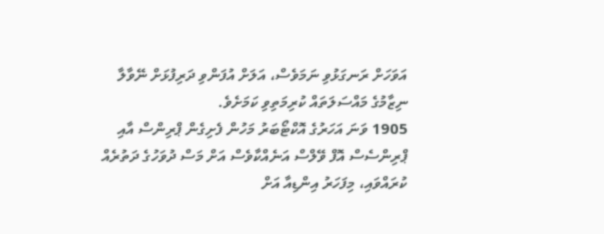އަވަހަށް ރަނގަޅުވި ނަމަވެސް، އަލަށް އުފަންވި ދަރިފުޅަށް ނޭވާލާ ނިޒާމުގެ މައްސަލަތައް ކުރިމަތިވި ކަމަށެވެ.
1905 ވަނަ އަހަރުގެ އޮކްޓޯބަރު މަހުން ފެށިގެން ޕްރިންސް އާއި ޕްރިންސެސް އޮފް ވޭލްސް އަނެއްކާވެސް އަށް މަސް ދުވަހުގެ ދަތުރެއް ކުރައްވައި، މިފަހަރު އިންޑިއާ އަށް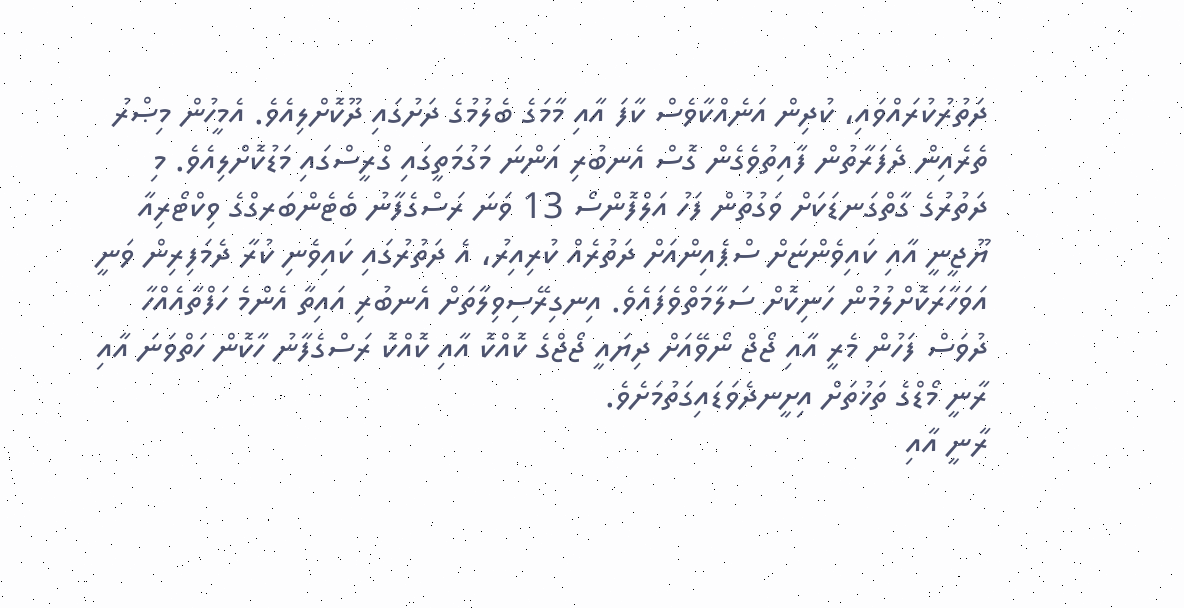ދަތުރުކުރައްވައި، ކުދިން އަނެއްކާވެސް ކާފަ އާއި މާމަގެ ބެލުމުގެ ދަށުގައި ދޫކޮށްލިއެވެ. އެމީހުން މިޞްރު ތެރެއިން ދެފަރާތުން ފާއިތުވެގެން ގޮސް އެނބުރި އަންނަ މަގުމަތީގައި ގްރީސްގައި މަޑުކޮށްލިއެވެ. މި ދަތުރުގެ ގާތްގަނޑަކަށް ވަގުތުން ފަހު އަލްފޮންސޯ 13 ވަނަ ރަސްގެފާނު ބެޓެންބަރގްގެ ވިކްޓޯރިއާ ޔޫޖީނީ އާއި ކައިވެންޏަށް ސްޕެއިންއަށް ދަތުރެއް ކުރިއިރު، އެ ދަތުރުގައި ކައިވެނި ކުރާ ދެމަފިރިން ވަނީ އަވަހާރަކޮށްލުމުން ހަނިކޮށް ސަލާމަތްވެފައެވެ. އިނގިރޭސިވިލާތަށް އެނބުރި އައިތާ އެންމެ ހަފްތާއެއްހާ ދުވަސް ފަހުން މެރީ އާއި ޖޯޖް ނޯވޭއަށް ދިޔައީ ޖޯޖްގެ ކޮއްކޮ އާއި ކޮއްކޮ ރަސްގެފާނު ހާކޮން ހަތްވަނަ އާއި ރާނީ މޯޑްގެ ތަޚުތަށް އިށީނދެވަޑައިގަތުމަށެވެ.
ރާނީ އާއި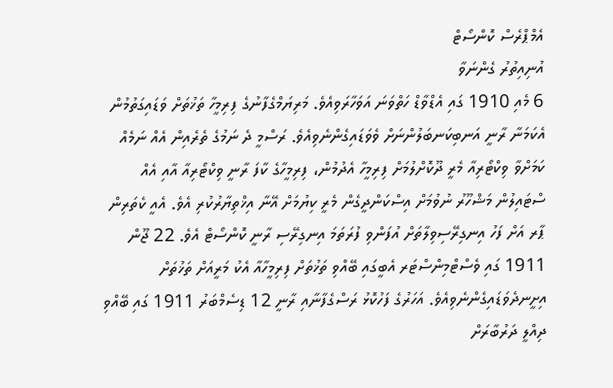އެމްޕްރެސް ކޮންސޯޓް
އުނިއިތުރު ގެންނަވާ
6 މެއި 1910 ގައި އެޑްވާޑް ހަތްވަނަ އަވަހާރަވިއެވެ. މަރިޔަމްގެފާނުގެ ފިރިމީހާ ތަޚުތަށް ވަޑައިގަތުމުން އެކަމަނާ ރާނީ އަނބިކަނބަލުންނަށް ވެވަޑައިގެންނެވިއެވެ. ރަސްމީ ދެ ނަމުގެ ތެރެއިން އެއް ނަމެއް ކަމަށްވާ ވިކްޓޯރިއާ މެރީ ދޫކޮށްލުމަށް ފިރިމީހާ އެދުމުން، ފިރިމީހާގެ ކާފަ ރާނީ ވިކްޓޯރިއާ އާއި އެއް ސްޓައިލުން މަޝްހޫރު ނުވުމަށް އިސްކަންދީގެން މެރީ ކިޔުމަށް އޭނާ އިޚްތިޔާރުކުރި އެވެ. އެއީ ކެތަރިން ޕާރ އަށް ފަހު އިނގިރޭސިވިލާތަށް އުފަންވި ފުރަތަމަ އިނގިރޭސި ރާނީ ކޮންސޯޓް އެވެ. 22 ޖޫން 1911 ގައި ވެސްޓްމިންސްޓަރ އެބީގައި ބޭއްވި ތަޚުތަށް ފިރިމީހާއާ އެކު މަރީއަށް ތަޚުތަށް އިށީނދެވަޑައިގެންނެވިއެވެ. އަހަރުގެ ފަހުކޮޅު ރަސްގެފާނާއި ރާނީ 12 ޑިސެމްބަރު 1911 ގައި ބޭއްވި ދިއްލީ ދަރުބާރަށް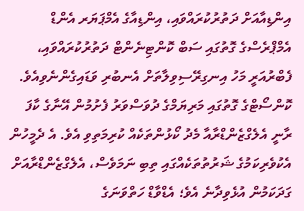އިންޑިއާއަށް ދަތުރުކުރައްވައި، އިންޑިއާގެ އެމްޕަޔަރ އެންޑް އެމްޕްރެސްގެ ގޮތުގައި ސަބް ކޮންޓިނެންޓް ދަތުރުކުރައްވައި، ފެބްރުއަރީ މަހު އިނގިރޭސިވިލާތަށް އެނބުރި ވަޑައިގެންނެވިއެވެ.
ކޮންސޯޓްގެ ގޮތުގައި މަރިޔަމްގެ ދުވަސްވަރު ފެށުމުން އޭނާގެ ކާފަ ރާނީ އެލެގްޒެންޑްރާއާ މެދު ކޯޅުންތަކެއް ކުރިމަތިވި އެވެ. އެ ދެމީހުން އެކުވެރިކަމުގެ ޝަރުތުތަކެއްގައި ތިބި ނަމަވެސް، އެލެގްޒެންޑްރާއަށް ގަދަކަމުން އުޅެވިދާނެ އެވެ؛ އެޑްވާޑް ހަތްވަނަގެ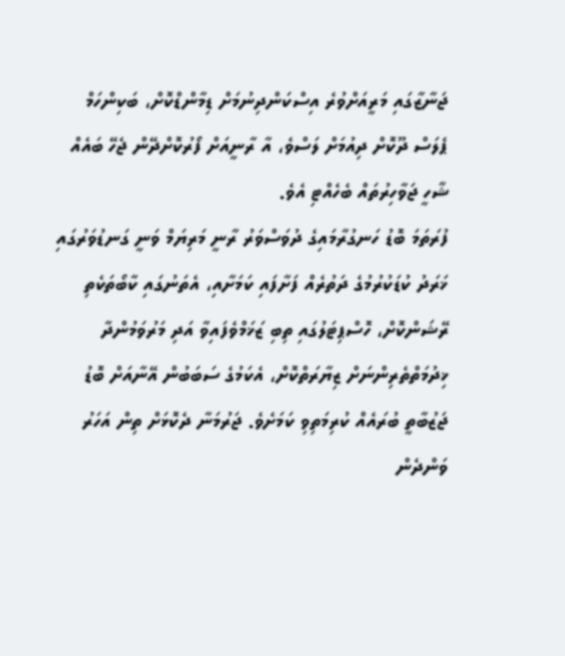ޖަނާޒާގައި މަރީއަށްވުރެ އިސްކަންދިނުމަށް ޑިމާންޑްކޮށް، ބަކިންހަމް ޕެލަސް ދޫކޮށް ދިއުމަށް ލަސްވެ، އާ ރާނީއަށް ފޯރުކޮށްދޭން ޖެހޭ ބައެއް ޝާހީ ޖަވާހިރުތައް ބެހެއްޓި އެވެ.
ފުރަތަމަ ބޮޑު ހަނގުރާމައިގެ ދުވަސްވަރު ރާނީ މަރިޔަމް ވަނީ ގަނޑުވަރުގައި ޚަރަދު ކުޑަކުރުމުގެ ދަތުރެއް ފަށާފައި ކަމަށާއި، އެތަނުގައި ކާބޯތަކެތި ރޭޝަންކޮށް، ހޮސްޕިޓަލުގައި ތިބި ޒަޚަމްވެފައިވާ އަދި މަރުވަމުންދާ ޚިދުމަތްތެރިންނަށް ޒިޔާރަތްކޮށް، އެކަމުގެ ސަބަބުން އޭނާއަށް ބޮޑު ޖަޒުބާތީ ބުރައެއް ކުރިމަތިވި ކަމަށެވެ. ޖަރުމަނާ ދެކޮޅަށް ތިން އަހަރު ވަންދެން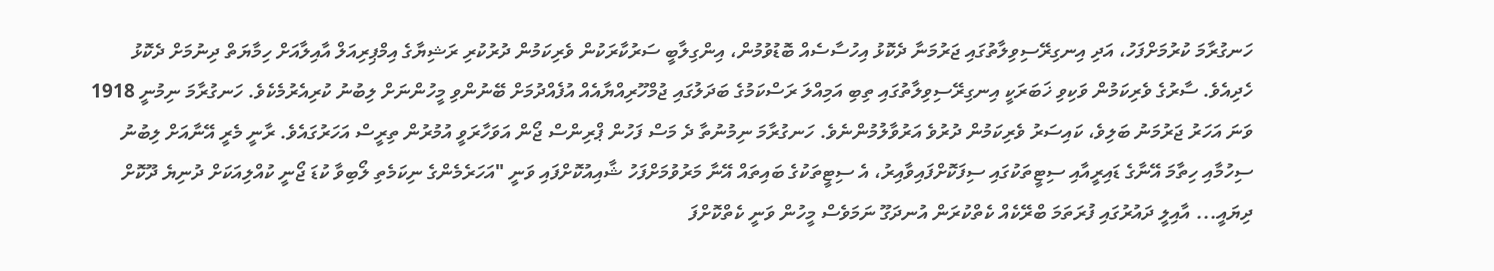ހަނގުރާމަ ކުރުމަށްފަހު، އަދި އިނގިރޭސިވިލާތުގައި ޖަރުމަނާ ދެކޮޅު އިހުސާސެއް ބޮޑުވުމުން، އިންގިލާބީ ސަރުކާރަކުން ވެރިކަމުން ދުރުކުރި ރަޝިޔާގެ އިމްޕިރިއަލް އާއިލާއަށް ހިމާޔަތް ދިނުމަށް ދެކޮޅު ހެދިއެވެ. ސާރުގެ ވެރިކަމުން ވަކިވި ޚަބަރަކީ އިނގިރޭސިވިލާތުގައި ތިބި އަމިއްލަ ރަސްކަމުގެ ބަދަލުގައި ޖުމްހޫރިއްޔާއެއް އުފެއްދުމަށް ބޭނުންވި މީހުންނަށް ލިބުނު ކުރިއެރުމެކެވެ. ހަނގުރާމަ ނިމުނީ 1918 ވަނަ އަހަރު ޖަރުމަނު ބަލިވެ، ކައިސަރު ވެރިކަމުން ދުރުވެ އަރުވާލުމުންނެވެ. ހަނގުރާމަ ނިމުނުތާ ދެ މަސް ފަހުން ޕްރިންސް ޖޯން އަވަހާރަވީ އުމުރުން ތިރީސް އަހަރުގައެވެ. ރާނީ މެރީ އޭނާއަށް ލިބުނު ސިހުމާއި ހިތާމަ އޭނާގެ ޑައިރީއާއި ސިޓީތަކުގައި ސިފަކޮށްފައިވާއިރު، އެ ސިޓީތަކުގެ ބައިތައް އޭނާ މަރުވުމަށްފަހު ޝާއިއުކޮށްފައި ވަނީ "އަހަރެމެންގެ ނިކަމެތި ލޯބިވާ ކުޑަ ޖޯނީ ކުއްލިއަކަށް ދުނިޔެ ދޫކޮށް ދިޔައީ... އާއިލީ ދައުރުގައި ފުރަތަމަ ބްރޭކެއް ކެތްކުރަން އުނދަގޫ ނަމަވެސް މީހުން ވަނީ ކެތްކޮށްފަ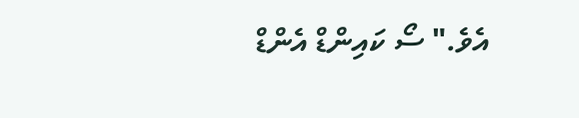އެވެ." ސޯ ކައިންޑް އެންޑް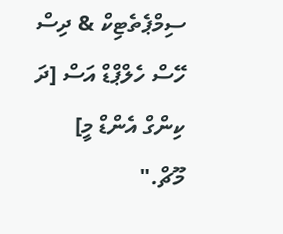ސިމްޕެތެޓިކް & ދިސް ހޭސް ހެލްޕްޑް އަސް [ދަ ކިންގް އެންޑް މީ] މޫޗް."